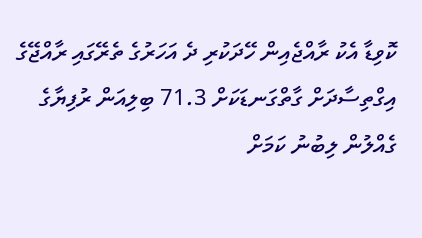ކޮވިޑާ އެކު ރާއްޖެއިން ހޭދަކުރި ދެ އަހަރުގެ ތެރޭގައި ރާއްޖޭގެ އިގްތިސާދަށް ގާތްގަނޑަކަށް 71.3 ބިލިއަން ރުފިޔާގެ ގެއްލުން ލިބުނު ކަމަށް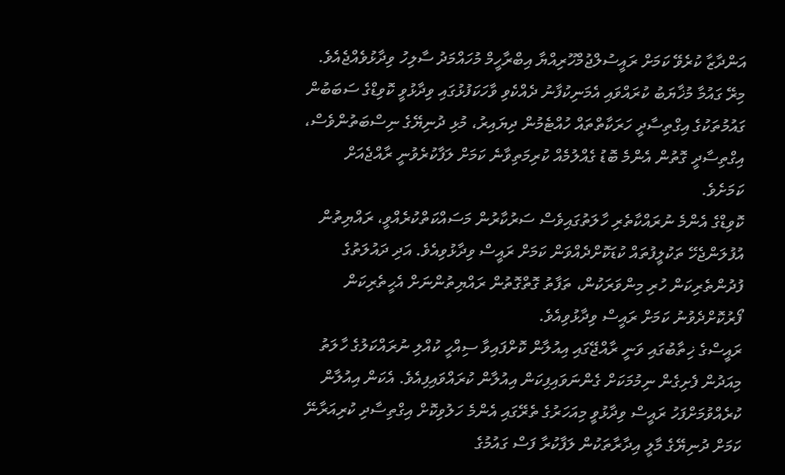އަންދާޒާ ކުރެވޭ ކަމަށް ރައީސުލްޖުމްހޫރިއްޔާ އިބްރާހީމް މުހައްމަދު ސާލިހު ވިދާޅުވެއްޖެއެވެ.
މިރޭ ގައުމާ މުޚާޔަބު ކުރައްވައި އެމަނިކުފާނު ދެއްކެވި ވާހަކަފުޅުގައި ވިދާޅުވީ ކޮވިޑްގެ ސަބަބުން ގައުމުތަކުގެ އިގްތިސާދީ ހަރަކާތްތައް ހުއްޓެމުން ދިޔައިރު، މުޅި ދުނިޔޭގެ ނިސްބަތުންވެސް، އިގްތިސާދީ ގޮތުން އެންމެ ބޮޑު ގެއްލުމެއް ކުރިމަތިވާނެ ކަމަށް ލަފާކުރެވުނީ ރާއްޖެއަށް ކަމަށެވެ.
ކޮވިޑްގެ އެންމެ ނުރައްކާތެރި ހާލަތުގައިވެސް ސަރުކާރުން މަސައްކަތްކުރެއްވީ، ރައްޔިތުން އުފުލަންޖެހޭ ތަކުލީފުތައް ކުޑަކޮށްދެއްވަން ކަމަށް ރައީސް ވިދާޅުވިއެވެ. އަދި ދައުލަތުގެ ފުދުންތެރިކަން ހުރި މިންވަރަކުން، ތަފާތު ގޮތްގޮތުން ރައްޔިތުންނަށް އެހީތެރިކަން ފޯރުކޮށްދެވުނު ކަމަށް ރައީސް ވިދާޅުވިއެވެ.
ރައީސްގެ ޚިތާބުގައި ވަނީ ރާއްޖޭގައި އިއުލާން ކޮށްފައިވާ ސިއްހީ ކުއްލި ނުރައްކަލުގެ ހާލަތު މިއަދުން ފެށިގެން ނިމުމަކަށް ގެންނަވައިފިކަން އިއުލާން ކުރައްވައިފިއެވެ. އެކަން އިއުލާން ކުރެއްވުމަށްފަހު ރައީސް ވިދާޅުވީ މިއަހަރުގެ ތެރޭގައި އެންމެ ހަލުވިކޮށް އިގްތިސާދި ކުރިއަރާނޭ ކަމަށް ދުނިޔޭގެ މާލީ އިދާރާތަކުން ލަފާކުރާ ފަސް ގައުމުގެ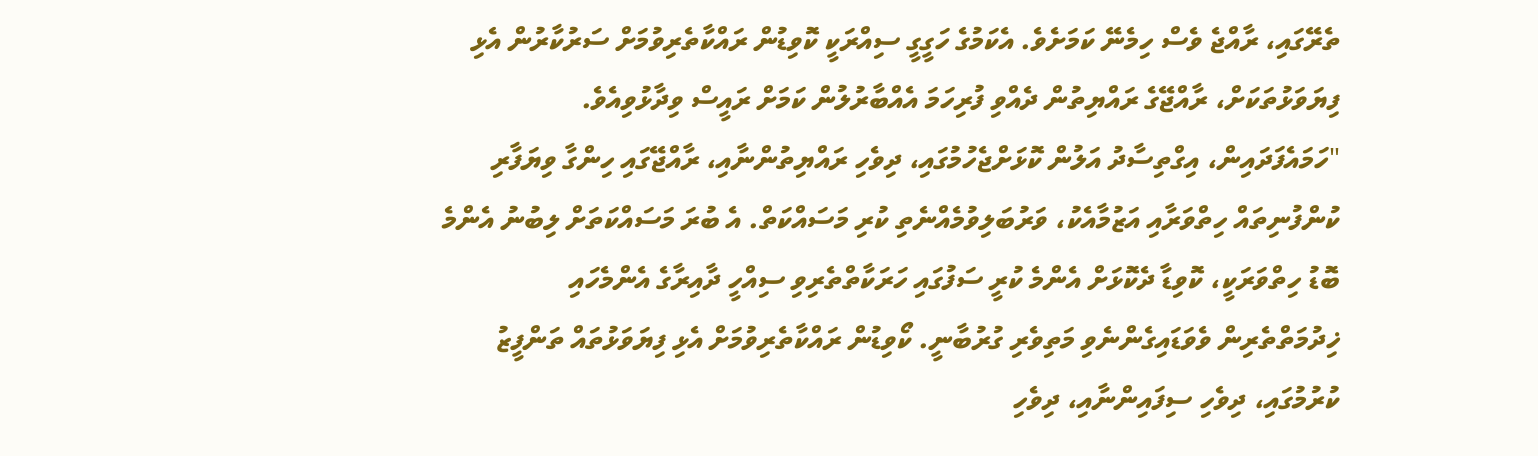ތެރޭގައި، ރާއްޖެ ވެސް ހިމެނޭ ކަމަށެވެ. އެކަމުގެ ހަގީގީ ސިއްރަކީ ކޮވިޑުން ރައްކާތެރިވުމަށް ސަރުކާރުން އެޅި ފިޔަވަޅުތަކަށް، ރާއްޖޭގެ ރައްޔިތުން ދެއްވި ފުރިހަމަ އެއްބާރުލުން ކަމަށް ރައީސް ވިދާޅުވިއެވެ.
"ހަމައެފަދައިން، އިގްތިސާދު އަލުން ކޮޅަށްޖެހުމުގައި، ދިވެހި ރައްޔިތުންނާއި، ރާއްޖޭގައި ހިންގާ ވިޔަފާރި ކުންފުނިތައް ހިތްވަރާއި އަޒުމާއެކު، ވަރުބަލިވުމެއްނެތި ކުރި މަސައްކަތް. އެ ބުރަ މަސައްކަތަށް ލިބުނު އެންމެ ބޮޑު ހިތްވަރަކީ، ކޮވިޑާ ދެކޮޅަށް އެންމެ ކުރީ ސަފުގައި ހަރަކާތްތެރިވި ސިއްހީ ދާއިރާގެ އެންމެހައި ޚިދުމަތްތެރިން ވެވަޑައިގެންނެވި މަތިވެރި ގުރުބާނީ. ކޯވިޑުން ރައްކާތެރިވުމަށް އެޅި ފިޔަވަޅުތައް ތަންފީޒު ކުރުމުގައި، ދިވެހި ސިފައިންނާއި، ދިވެހި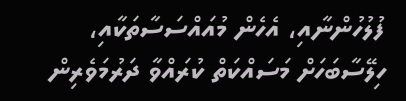ފުލުހުންނާއި، އެހެން މުއައްސަސާތަކާއި، ހިލޭސާބަހަށް މަސައްކަތް ކުރައްވާ ދަރުމަވެރިން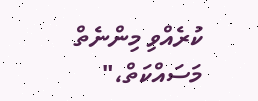ކުރެއްވި މިންނެތް މަސައްކަތް،"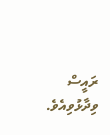ރައީސް ވިދާޅުވިއެވެ.